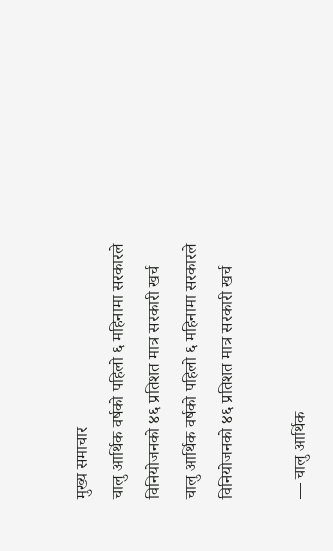मुख्य समाचार
चालु आर्थिक वर्षको पहिलो ६ महिनामा सरकारले विनियोजनको ४६ प्रतिशत मात्र सरकारी खर्च
चालु आर्थिक वर्षको पहिलो ६ महिनामा सरकारले विनियोजनको ४६ प्रतिशत मात्र सरकारी खर्च

— चालु आर्थिक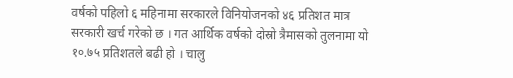वर्षको पहिलो ६ महिनामा सरकारले विनियोजनको ४६ प्रतिशत मात्र सरकारी खर्च गरेको छ । गत आर्थिक वर्षको दोस्रो त्रैमासको तुलनामा यो १०.७५ प्रतिशतले बढी हो । चालु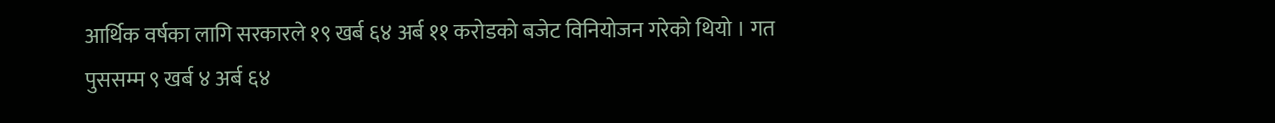आर्थिक वर्षका लागि सरकारले १९ खर्ब ६४ अर्ब ११ करोडको बजेट विनियोजन गरेको थियो । गत पुससम्म ९ खर्ब ४ अर्ब ६४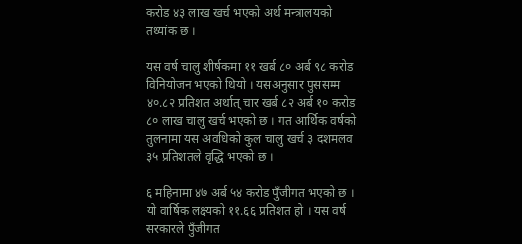करोड ४३ लाख खर्च भएको अर्थ मन्त्रालयको तथ्यांक छ ।

यस वर्ष चालु शीर्षकमा ११ खर्ब ८० अर्ब ९८ करोड विनियोजन भएको थियो । यसअनुसार पुससम्म ४०.८२ प्रतिशत अर्थात् चार खर्ब ८२ अर्ब १० करोड ८० लाख चालु खर्च भएको छ । गत आर्थिक वर्षको तुलनामा यस अवधिको कुल चालु खर्च ३ दशमलव ३५ प्रतिशतले वृद्धि भएको छ ।

६ महिनामा ४७ अर्ब ५४ करोड पुँजीगत भएको छ । यो वार्षिक लक्ष्यको ११.६६ प्रतिशत हो । यस वर्ष सरकारले पुँजीगत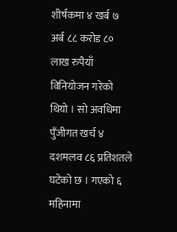शीर्षकमा ४ खर्ब ७ अर्ब ८८ करोड ८० लाख रुपैयाँ विनियोजन गरेको थियो । सो अवधिमा पुँजीगत खर्च ४ दशमलव ८६ प्रतिशतले घटेको छ । गएको ६ महिनामा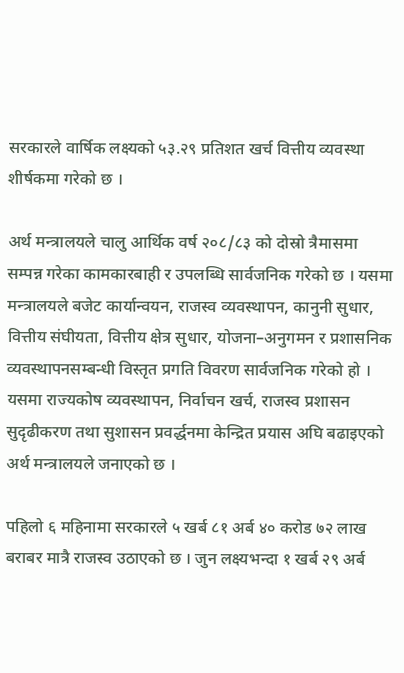सरकारले वार्षिक लक्ष्यको ५३.२९ प्रतिशत खर्च वित्तीय व्यवस्था शीर्षकमा गरेको छ ।

अर्थ मन्त्रालयले चालु आर्थिक वर्ष २०८/८३ को दोस्रो त्रैमासमा सम्पन्न गरेका कामकारबाही र उपलब्धि सार्वजनिक गरेको छ । यसमा मन्त्रालयले बजेट कार्यान्वयन, राजस्व व्यवस्थापन, कानुनी सुधार, वित्तीय संघीयता, वित्तीय क्षेत्र सुधार, योजना–अनुगमन र प्रशासनिक व्यवस्थापनसम्बन्धी विस्तृत प्रगति विवरण सार्वजनिक गरेको हो । यसमा राज्यकोष व्यवस्थापन, निर्वाचन खर्च, राजस्व प्रशासन सुदृढीकरण तथा सुशासन प्रवर्द्धनमा केन्द्रित प्रयास अघि बढाइएको अर्थ मन्त्रालयले जनाएको छ ।

पहिलो ६ महिनामा सरकारले ५ खर्ब ८१ अर्ब ४० करोड ७२ लाख बराबर मात्रै राजस्व उठाएको छ । जुन लक्ष्यभन्दा १ खर्ब २९ अर्ब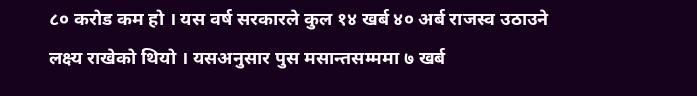८० करोड कम हो । यस वर्ष सरकारले कुल १४ खर्ब ४० अर्ब राजस्व उठाउने लक्ष्य राखेको थियो । यसअनुसार पुस मसान्तसम्ममा ७ खर्ब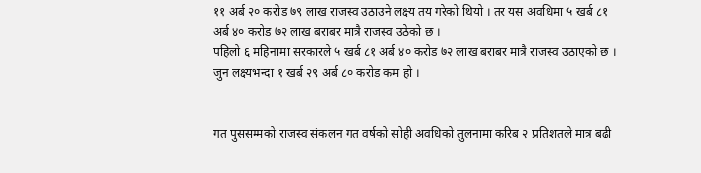११ अर्ब २० करोड ७९ लाख राजस्व उठाउने लक्ष्य तय गरेको थियो । तर यस अवधिमा ५ खर्ब ८१ अर्ब ४० करोड ७२ लाख बराबर मात्रै राजस्व उठेको छ ।
पहिलो ६ महिनामा सरकारले ५ खर्ब ८१ अर्ब ४० करोड ७२ लाख बराबर मात्रै राजस्व उठाएको छ । जुन लक्ष्यभन्दा १ खर्ब २९ अर्ब ८० करोड कम हो ।


गत पुससम्मको राजस्व संकलन गत वर्षको सोही अवधिको तुलनामा करिब २ प्रतिशतले मात्र बढी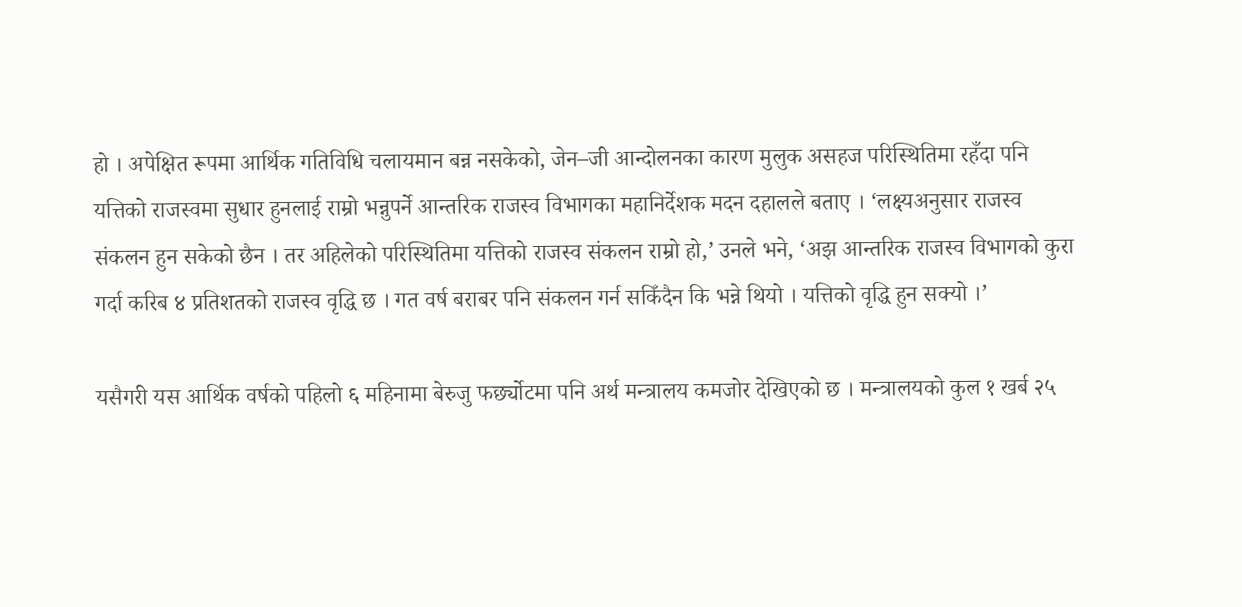हो । अपेक्षित रूपमा आर्थिक गतिविधि चलायमान बन्न नसकेको, जेन–जी आन्दोलनका कारण मुलुक असहज परिस्थितिमा रहँदा पनि यत्तिको राजस्वमा सुधार हुनलाई राम्रो भन्नुपर्ने आन्तरिक राजस्व विभागका महानिर्देशक मदन दहालले बताए । ‘लक्ष्यअनुसार राजस्व संकलन हुन सकेको छैन । तर अहिलेको परिस्थितिमा यत्तिको राजस्व संकलन राम्रो हो,’ उनले भने, ‘अझ आन्तरिक राजस्व विभागको कुरा गर्दा करिब ४ प्रतिशतको राजस्व वृद्धि छ । गत वर्ष बराबर पनि संकलन गर्न सकिँदैन कि भन्ने थियो । यत्तिको वृद्धि हुन सक्यो ।’

यसैगरी यस आर्थिक वर्षको पहिलो ६ महिनामा बेरुजु फर्छ्योटमा पनि अर्थ मन्त्रालय कमजोर देखिएको छ । मन्त्रालयको कुल १ खर्ब २५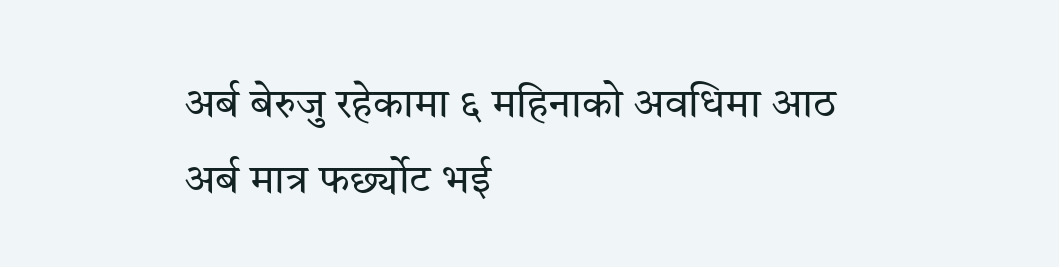अर्ब बेरुजु रहेकामा ६ महिनाको अवधिमा आठ अर्ब मात्र फर्छ्योट भई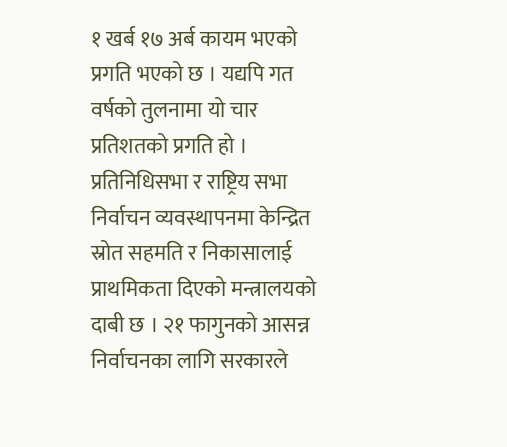१ खर्ब १७ अर्ब कायम भएको प्रगति भएको छ । यद्यपि गत वर्षको तुलनामा यो चार प्रतिशतको प्रगति हो । प्रतिनिधिसभा र राष्ट्रिय सभा निर्वाचन व्यवस्थापनमा केन्द्रित स्रोत सहमति र निकासालाई प्राथमिकता दिएको मन्त्रालयको दाबी छ । २१ फागुनको आसन्न निर्वाचनका लागि सरकारले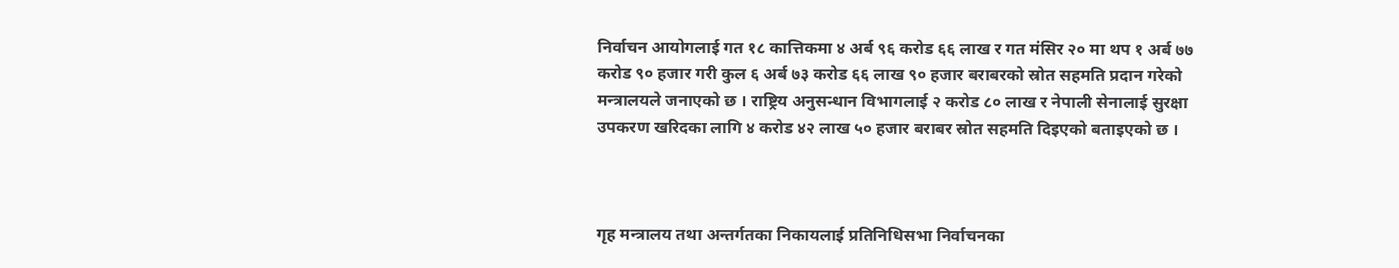निर्वाचन आयोगलाई गत १८ कात्तिकमा ४ अर्ब ९६ करोड ६६ लाख र गत मंसिर २० मा थप १ अर्ब ७७ करोड ९० हजार गरी कुल ६ अर्ब ७३ करोड ६६ लाख ९० हजार बराबरको स्रोत सहमति प्रदान गरेको मन्त्रालयले जनाएको छ । राष्ट्रिय अनुसन्धान विभागलाई २ करोड ८० लाख र नेपाली सेनालाई सुरक्षा उपकरण खरिदका लागि ४ करोड ४२ लाख ५० हजार बराबर स्रोत सहमति दिइएको बताइएको छ ।



गृह मन्त्रालय तथा अन्तर्गतका निकायलाई प्रतिनिधिसभा निर्वाचनका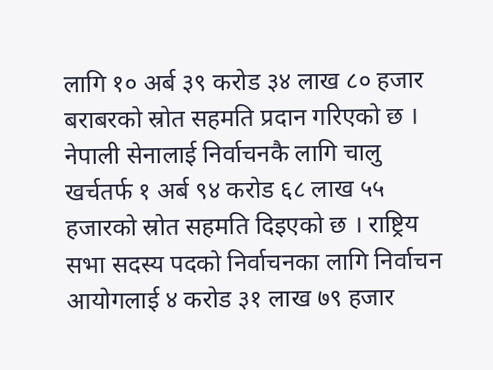लागि १० अर्ब ३९ करोड ३४ लाख ८० हजार बराबरको स्रोत सहमति प्रदान गरिएको छ । नेपाली सेनालाई निर्वाचनकै लागि चालु खर्चतर्फ १ अर्ब ९४ करोड ६८ लाख ५५ हजारको स्रोत सहमति दिइएको छ । राष्ट्रिय सभा सदस्य पदको निर्वाचनका लागि निर्वाचन आयोगलाई ४ करोड ३१ लाख ७९ हजार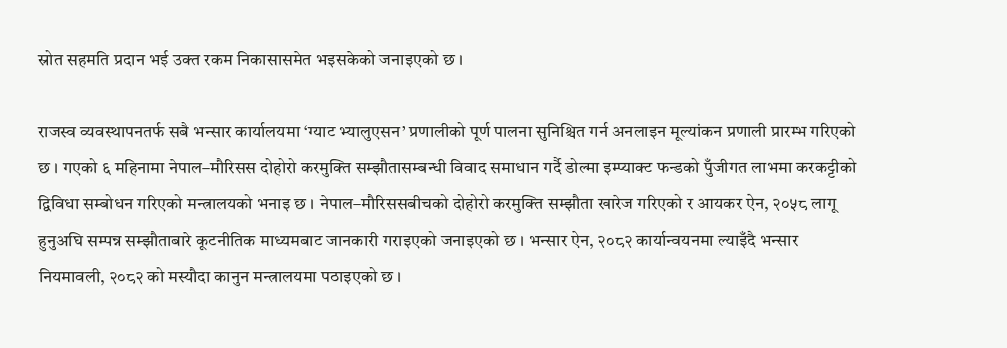स्रोत सहमति प्रदान भई उक्त रकम निकासासमेत भइसकेको जनाइएको छ ।

राजस्व व्यवस्थापनतर्फ सबै भन्सार कार्यालयमा ‘ग्याट भ्यालुएसन’ प्रणालीको पूर्ण पालना सुनिश्चित गर्न अनलाइन मूल्यांकन प्रणाली प्रारम्भ गरिएको छ । गएको ६ महिनामा नेपाल–मौरिसस दोहोरो करमुक्ति सम्झौतासम्बन्धी विवाद समाधान गर्दै डोल्मा इम्प्याक्ट फन्डको पुँजीगत लाभमा करकट्टीको द्विविधा सम्बोधन गरिएको मन्त्रालयको भनाइ छ । नेपाल–मौरिससबीचको दोहोरो करमुक्ति सम्झौता खारेज गरिएको र आयकर ऐन, २०५८ लागू हुनुअघि सम्पन्न सम्झौताबारे कूटनीतिक माध्यमबाट जानकारी गराइएको जनाइएको छ । भन्सार ऐन, २०८२ कार्यान्वयनमा ल्याइँदै भन्सार नियमावली, २०८२ को मस्यौदा कानुन मन्त्रालयमा पठाइएको छ ।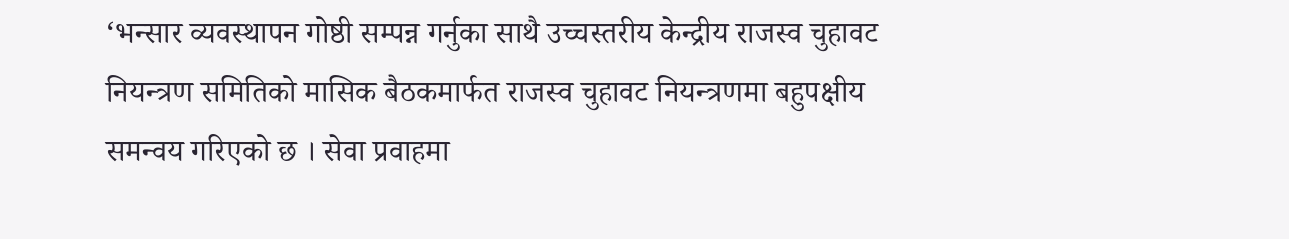‘भन्सार व्यवस्थापन गोष्ठी सम्पन्न गर्नुका साथै उच्चस्तरीय केन्द्रीय राजस्व चुहावट नियन्त्रण समितिको मासिक बैठकमार्फत राजस्व चुहावट नियन्त्रणमा बहुपक्षीय समन्वय गरिएको छ । सेवा प्रवाहमा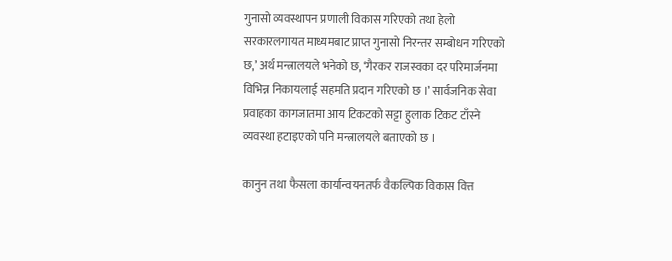गुनासो व्यवस्थापन प्रणाली विकास गरिएको तथा हेलो सरकारलगायत माध्यमबाट प्राप्त गुनासो निरन्तर सम्बोधन गरिएको छ,’ अर्थ मन्त्रालयले भनेको छ, ‘गैरकर राजस्वका दर परिमार्जनमा विभिन्न निकायलाई सहमति प्रदान गरिएको छ ।’ सार्वजनिक सेवा प्रवाहका कागजातमा आय टिकटको सट्टा हुलाक टिकट टाँस्ने व्यवस्था हटाइएको पनि मन्त्रालयले बताएको छ ।

कानुन तथा फैसला कार्यान्वयनतर्फ वैकल्पिक विकास वित्त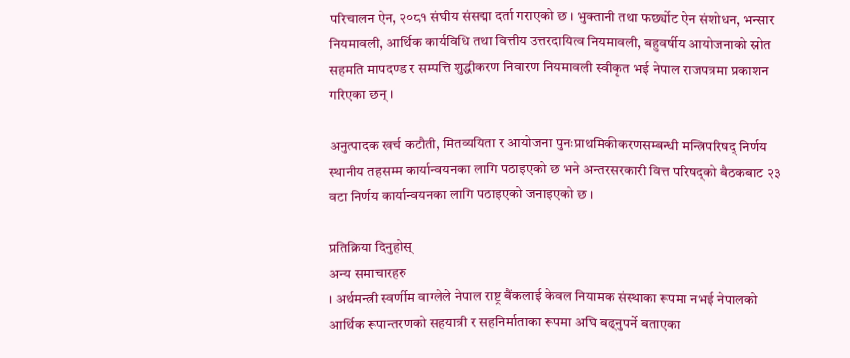परिचालन ऐन, २०८१ संघीय संसद्मा दर्ता गराएको छ । भुक्तानी तथा फर्छ्योट ऐन संशोधन, भन्सार नियमावली, आर्थिक कार्यविधि तथा वित्तीय उत्तरदायित्व नियमावली, बहुवर्षीय आयोजनाको स्रोत सहमति मापदण्ड र सम्पत्ति शुद्धीकरण निवारण नियमावली स्वीकृत भई नेपाल राजपत्रमा प्रकाशन गरिएका छन् ।

अनुत्पादक खर्च कटौती, मितव्ययिता र आयोजना पुनःप्राथमिकीकरणसम्बन्धी मन्त्रिपरिषद् निर्णय स्थानीय तहसम्म कार्यान्वयनका लागि पठाइएको छ भने अन्तरसरकारी वित्त परिषद्को बैठकबाट २३ वटा निर्णय कार्यान्वयनका लागि पठाइएको जनाइएको छ ।

प्रतिक्रिया दिनुहोस्
अन्य समाचारहरु
। अर्थमन्त्री स्वर्णीम वाग्लेले नेपाल राष्ट्र बैंकलाई केवल नियामक संस्थाका रूपमा नभई नेपालको आर्थिक रूपान्तरणको सहयात्री र सहनिर्माताका रूपमा अघि बढ्नुपर्ने बताएका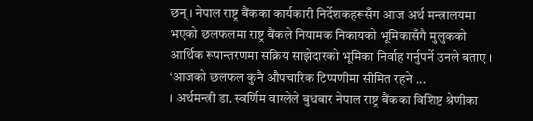छन् । नेपाल राष्ट्र बैंकका कार्यकारी निर्देशकहरूसँग आज अर्थ मन्त्रालयमा भएको छलफलमा राष्ट्र बैंकले नियामक निकायको भूमिकासँगै मुलुकको आर्थिक रूपान्तरणमा सक्रिय साझेदारको भूमिका निर्वाह गर्नुपर्ने उनले बताए । ‘आजको छलफल कुनै औपचारिक टिप्पणीमा सीमित रहने ...
। अर्थमन्त्री डा. स्वर्णिम वाग्लेले बुधबार नेपाल राष्ट्र बैंकका विशिष्ट श्रेणीका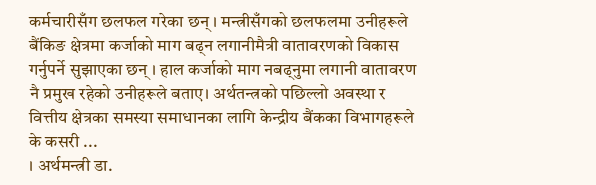कर्मचारीसँग छलफल गरेका छन् । मन्त्रीसँगको छलफलमा उनीहरूले बैंकिङ क्षेत्रमा कर्जाको माग बढ्न लगानीमैत्री वातावरणको विकास गर्नुपर्ने सुझाएका छन् । हाल कर्जाको माग नबढ्नुमा लगानी वातावरण नै प्रमुख रहेको उनीहरूले बताए। अर्थतन्त्रको पछिल्लो अवस्था र वित्तीय क्षेत्रका समस्या समाधानका लागि केन्द्रीय बैंकका विभागहरूले के कसरी ...
। अर्थमन्त्री डा.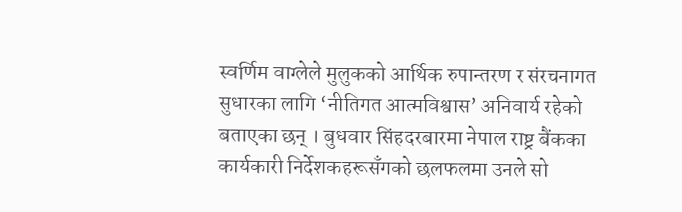स्वर्णिम वाग्लेले मुलुकको आर्थिक रुपान्तरण र संरचनागत सुधारका लागि ‘नीतिगत आत्मविश्वास’ अनिवार्य रहेको बताएका छन् । बुधवार सिंहदरबारमा नेपाल राष्ट्र बैंकका कार्यकारी निर्देशकहरूसँगको छलफलमा उनले सो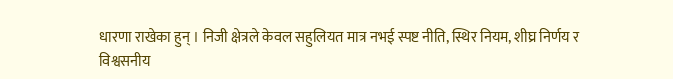धारणा राखेका हुन् । निजी क्षेत्रले केवल सहुलियत मात्र नभई स्पष्ट नीति, स्थिर नियम, शीघ्र निर्णय र विश्वसनीय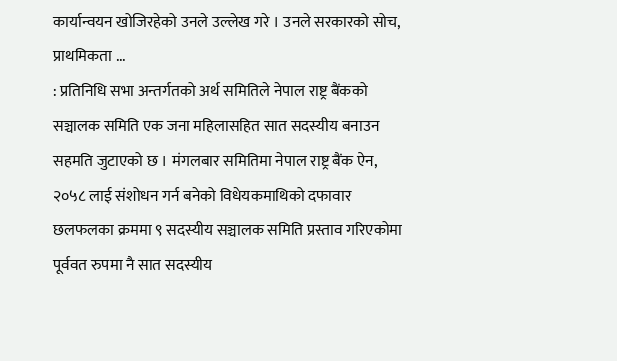कार्यान्वयन खोजिरहेको उनले उल्लेख गरे । उनले सरकारको सोच, प्राथमिकता ...
: प्रतिनिधि सभा अन्तर्गतको अर्थ समितिले नेपाल राष्ट्र बैंकको सञ्चालक समिति एक जना महिलासहित सात सदस्यीय बनाउन सहमति जुटाएको छ । मंगलबार समितिमा नेपाल राष्ट्र बैंक ऐन, २०५८ लाई संशोधन गर्न बनेको विधेयकमाथिको दफावार छलफलका क्रममा ९ सदस्यीय सञ्चालक समिति प्रस्ताव गरिएकोमा पूर्ववत रुपमा नै सात सदस्यीय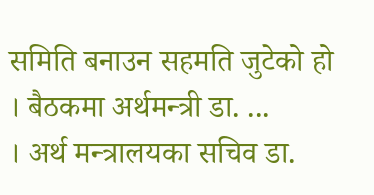समिति बनाउन सहमति जुटेको हो । बैठकमा अर्थमन्त्री डा. ...
। अर्थ मन्त्रालयका सचिव डा.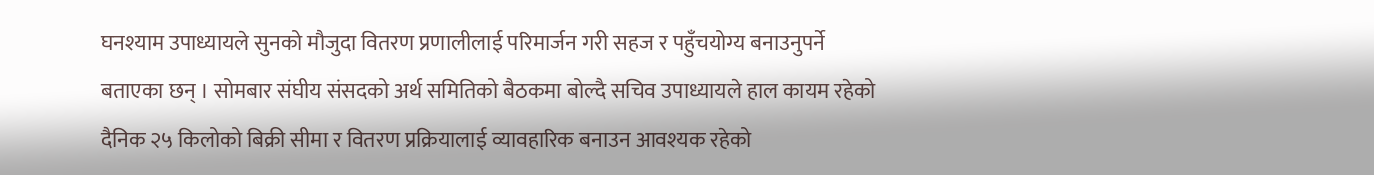घनश्याम उपाध्यायले सुनको मौजुदा वितरण प्रणालीलाई परिमार्जन गरी सहज र पहुँचयोग्य बनाउनुपर्ने बताएका छन् । सोमबार संघीय संसदको अर्थ समितिको बैठकमा बोल्दै सचिव उपाध्यायले हाल कायम रहेको दैनिक २५ किलोको बिक्री सीमा र वितरण प्रक्रियालाई व्यावहारिक बनाउन आवश्यक रहेको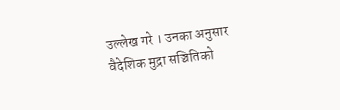उल्लेख गरे । उनका अनुसार वैदेशिक मुद्रा सञ्चितिको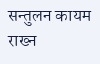सन्तुलन कायम राख्न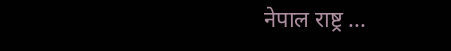नेपाल राष्ट्र ...